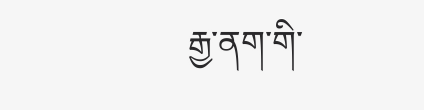རྒྱ་ནག་གི་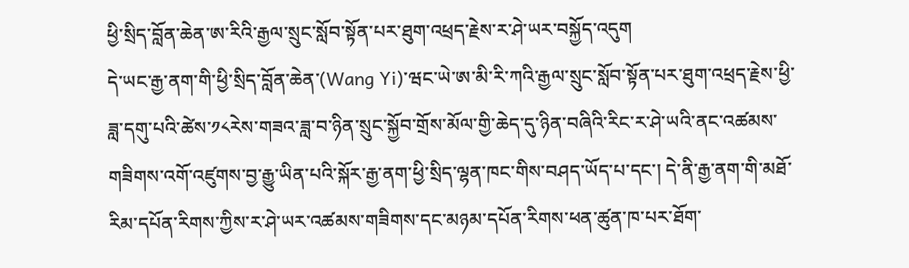ཕྱི་སྲིད་བློན་ཆེན་ཨ་རིའི་རྒྱལ་སྲུང་སློབ་སྟོན་པར་ཐུག་འཕྲད་རྗེས་ར་ཤེ་ཡར་བསྐྱོད་འདུག
དེ་ཡང་རྒྱ་ནག་གི་ཕྱི་སྲིད་བློན་ཆེན་(Wang Yi)་ཝང་ཡེ་ཨ་མི་རི་ཀའི་རྒྱལ་སྲུང་སློབ་སྟོན་པར་ཐུག་འཕྲད་རྗེས་ཕྱི་ཟླ་དགུ་པའི་ཚེས་༡༨རེས་གཟའ་ཟླ་བ་ཉིན་སྲུང་སྐྱོབ་གྲོས་མོལ་གྱི་ཆེད་དུ་ཉིན་བཞིའི་རིང་ར་ཤེ་ཡའི་ནང་འཚམས་གཟིགས་འགོ་འཛུགས་བྱ་རྒྱུ་ཡིན་པའི་སྐོར་རྒྱ་ནག་ཕྱི་སྲིད་ལྷན་ཁང་གིས་བཤད་ཡོད་པ་དང་། དེ་ནི་རྒྱ་ནག་གི་མཐོ་རིམ་དཔོན་རིགས་ཀྱིས་ར་ཤེ་ཡར་འཚམས་གཟིགས་དང་མཉམ་དཔོན་རིགས་ཕན་ཚུན་ཁ་པར་ཐོག་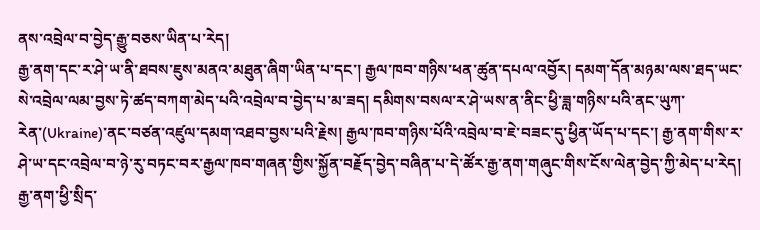ནས་འབྲེལ་བ་བྱེད་རྒྱུ་བཅས་ཡིན་པ་རེད།
རྒྱ་ནག་དང་ར་ཤེ་ཡ་ནི་ཐབས་ཇུས་མནའ་མཐུན་ཞིག་ཡིན་པ་དང་། རྒྱལ་ཁབ་གཉིས་ཕན་ཚུན་དཔལ་འབྱོར། དམག་དོན་མཉམ་ལས་ཐད་ཡང་སེ་འབྲེལ་ལམ་བྱས་ཏེ་ཚད་བཀག་མེད་པའི་འབྲེལ་བ་བྱེད་པ་མ་ཟད། དམིགས་བསལ་ར་ཤེ་ཡས་ན་ནིང་ཕྱི་ཟླ་གཉིས་པའི་ནང་ཡུཀ་རེན་(Ukraine)་ནང་བཙན་འཛུལ་དམག་འཐབ་བྱས་པའི་རྗེས། རྒྱལ་ཁབ་གཉིས་པོའི་འབྲེལ་བ་ཇེ་བཟང་དུ་ཕྱིན་ཡོད་པ་དང་། རྒྱ་ནག་གིས་ར་ཤེ་ཡ་དང་འབྲེལ་བ་ཉེ་རུ་བཏང་བར་རྒྱལ་ཁབ་གཞན་གྱིས་སྐྱོན་བརྗོད་བྱེད་བཞིན་པ་དེ་ཚོར་རྒྱ་ནག་གཞུང་གིས་ངོས་ལེན་བྱེད་ཀྱི་མེད་པ་རེད།
རྒྱ་ནག་ཕྱི་སྲིད་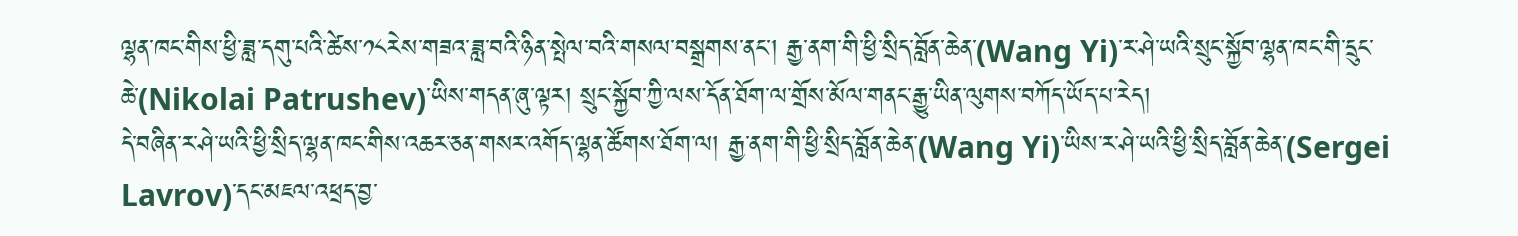ལྷན་ཁང་གིས་ཕྱི་ཟླ་དགུ་པའི་ཚེས་༡༨རེས་གཟའ་ཟླ་བའི་ཉིན་སྤེལ་བའི་གསལ་བསྒྲགས་ནང་། རྒྱ་ནག་གི་ཕྱི་སྲིད་བློན་ཆེན་(Wang Yi)་ར་ཤེ་ཡའི་སྲུང་སྐྱོབ་ལྷན་ཁང་གི་དྲུང་ཆེ་(Nikolai Patrushev)་ཡིས་གདན་ཞུ་ལྟར། སྲུང་སྐྱོབ་ཀྱི་ལས་དོན་ཐོག་ལ་གྲོས་མོལ་གནང་རྒྱུ་ཡིན་ལུགས་བཀོད་ཡོད་པ་རེད།
དེ་བཞིན་ར་ཤེ་ཡའི་ཕྱི་སྲིད་ལྷན་ཁང་གིས་འཆར་ཅན་གསར་འགོད་ལྷན་ཚོགས་ཐོག་ལ། རྒྱ་ནག་གི་ཕྱི་སྲིད་བློན་ཆེན་(Wang Yi)་ཡིས་ར་ཤེ་ཡའི་ཕྱི་སྲིད་བློན་ཆེན་(Sergei Lavrov)་དང་མཇལ་འཕྲད་བྱ་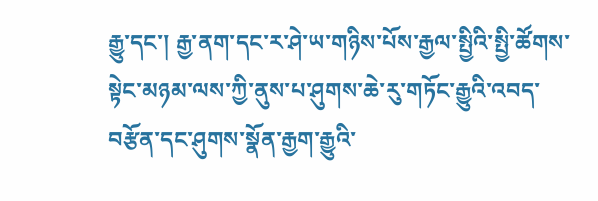རྒྱུ་དང་། རྒྱ་ནག་དང་ར་ཤེ་ཡ་གཉིས་པོས་རྒྱལ་སྤྱིའི་སྤྱི་ཚོགས་སྟེང་མཉམ་ལས་ཀྱི་ནུས་པ་ཤུགས་ཆེ་རུ་གཏོང་རྒྱུའི་འབད་བརྩོན་དང་ཤུགས་སྣོན་རྒྱག་རྒྱུའི་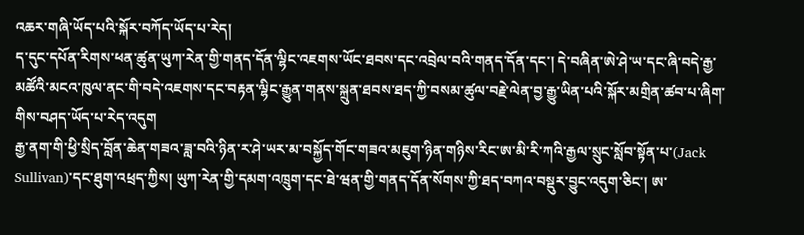འཆར་གཞི་ཡོད་པའི་སྐོར་བཀོད་ཡོད་པ་རེད།
ད་དུང་དཔོན་རིགས་ཕན་ཚུན་ཡུཀ་རེན་གྱི་གནད་དོན་ལྷིང་འཇགས་ཡོང་ཐབས་དང་འབྲེལ་བའི་གནད་དོན་དང་། དེ་བཞིན་ཨེ་ཤེ་ཡ་དང་ཞི་བདེ་རྒྱ་མཚོའི་མངའ་ཁུལ་ནང་གི་བདེ་འཇགས་དང་བརྟན་ལྷིང་རྒྱུན་གནས་སྐྲུན་ཐབས་ཐད་ཀྱི་བསམ་ཚུལ་བརྗེ་ལེན་བྱ་རྒྱུ་ཡིན་པའི་སྐོར་མགྲིན་ཚབ་པ་ཞིག་གིས་བཤད་ཡོད་པ་རེད་འདུག
རྒྱ་ནག་གི་ཕྱི་སྲིད་བློན་ཆེན་གཟའ་ཟླ་བའི་ཉིན་ར་ཤེ་ཡར་མ་བསྐྱོད་གོང་གཟའ་མཇུག་ཉིན་གཉིས་རིང་ཨ་མི་རི་ཀའི་རྒྱལ་སྲུང་སློབ་སྟོན་པ་(Jack Sullivan)་དང་ཐུག་འཕྲད་ཀྱིས། ཡུཀ་རེན་གྱི་དམག་འཁྲུག་དང་ཐེ་ཝན་གྱི་གནད་དོན་སོགས་ཀྱི་ཐད་བཀའ་བསྡུར་བྱུང་འདུག་ཅིང་། ཨ་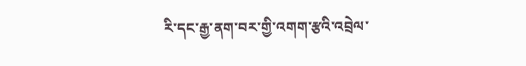རི་དང་རྒྱ་ནག་བར་གྱི་འགག་རྩའི་འབྲེལ་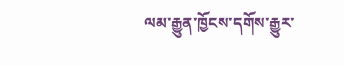ལམ་རྒྱུན་ཁྱོངས་དགོས་རྒྱུར་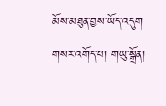མོས་མཐུན་བྱས་ཡོད་འདུག
གསར་འགོད་པ། གཡུ་སྒྲོན།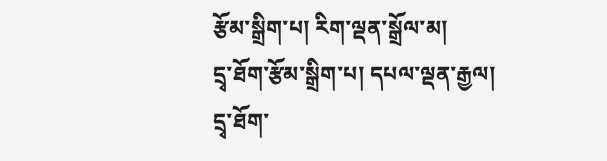རྩོམ་སྒྲིག་པ། རིག་ལྡན་སྒྲོལ་མ།
དྲྭ་ཐོག་རྩོམ་སྒྲིག་པ། དཔལ་ལྡན་རྒྱལ།
དྲྭ་ཐོག་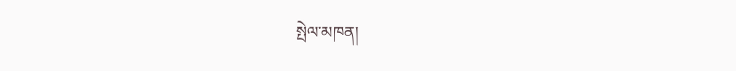སྤེལ་མཁན།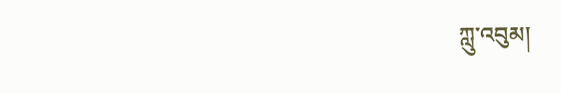ཀླུ་འབུམ།